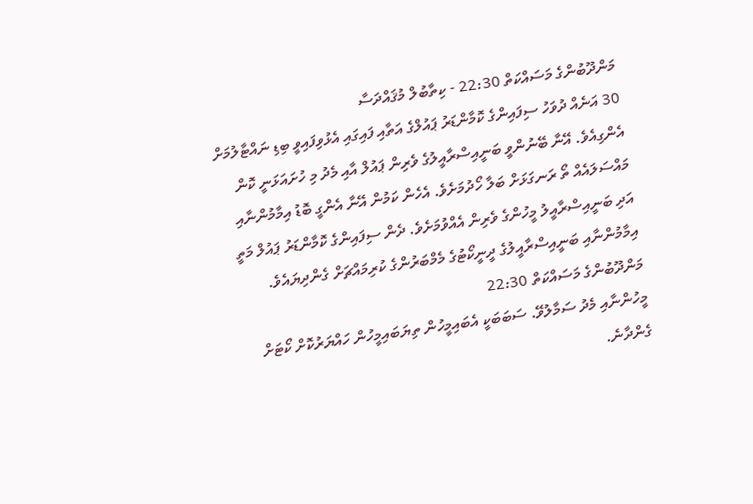މަންދޫބުންގެ މަސައްކަތް 22:30 - ކިތާބުލް މުޤައްދަސާ
30 އަނެއް ދުވަހު ސިފައިންގެ ކޮމާންޑަރު ޕައުލްގެ އަތާއި ފައިގައި އެޅުވިފައިވީ ބިޑި ނައްޓާލުމަށް އެންގިއެވެ. އޭނާ ބޭނުންވީ ބަނީއިސްރާއީލުގެ ވެރިން ޕައުލް އާއި މެދު މި ހުށައަޅަނީ ކޮން މައްސަލައެއް ތޯ ރަނގަޅަށް ބަލާ ހޯދުމަށެވެ. އެހެން ކަމުން އޭނާ އެންގީ ބޮޑު އިމާމުންނާއި އަދި ބަނީއިސްރާއީލު މީހުންގެ ވެރިން އެއްވުމަށެވެ. ދެން ސިފައިންގެ ކޮމާންޑަރު ޕައުލް މަތީ އިމާމުންނާއި ބަނީއިސްރާއީލުގެ ދީނީކޯޓުގެ މެމްބަރުންގެ ކުރިމައްޗަށް ގެންދިޔައެވެ.
މަންދޫބުންގެ މަސައްކަތް 22:30
މީހުންނާއި މެދު ސަމާލުވޭ. ސަބަބަކީ އެބައިމީހުން ތިޔަބައިމީހުން ހައްޔަރުކޮށް ކޯޓަށް ގެންދާނެ.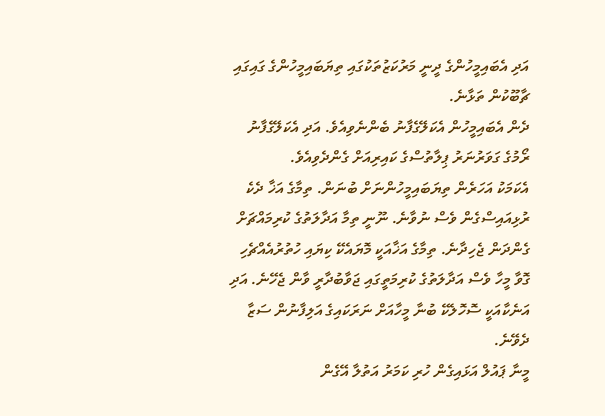އަދި އެބައިމީހުންގެ ދީނީ މަރުކަޒުތަކުގައި ތިޔަބައިމީހުންގެ ގައިގައި ޗާބޫކުން ތަޅާނެ.
ދެން އެބައިމީހުން އެކަލޭގެފާނު ބެންނެވިއެވެ. އަދި އެކަލޭގެފާނު ރޯމުގެ ގަވަރުނަރު ޕިލާތުސްގެ ކައިރިއަށް ގެންދެވިއެވެ.
އެކަމަކު އަހަރެން ތިޔަބައިމީހުންނަށް ބުނަން. ތިމާގެ އަޚާ ދެކެ ރުޅިއައިސްގެން ވެސް ނުވާނެ. ނޫނީ ތިމާ އަދާލަތުގެ ކުރިމައްޗަށް ގެންދަން ޖެހިދާނެ. ތިމާގެ އަޚާއަކީ މޮޔައެކޭ ކިޔައި ހުތުރުއެއްޗެހި ގޮވާ މީހާ ވެސް އަދާލަތުގެ ކުރިމަތީގައި ޖަވާބުދާރީ ވާން ޖެހޭނެ. އަދި އަނެކާއަކީ ސޮހޮލެކޭ ބުނާ މީހާއަށް ނަރަކައިގެ އަލިފާނުން ސަޒާ ދެވޭނެ.
މީނާ ޕައުލް އަޅައިގެން ހުރި ކަމަރު އަތުލާ އޭގެން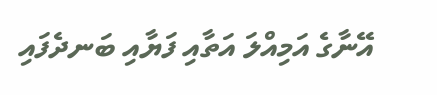އޭނާގެ އަމިއްލަ އަތާއި ފަޔާއި ބަނދެފައި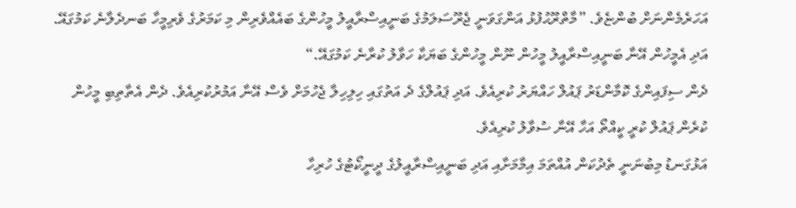އަހަރެމެންނަށް ބުންޏެވެ. ”މާތްރޫޙުފުޅު އަންގަވަނީ ޖެރޫސަލަމުގެ ބަނީއިސްރާއީލު މީހުންގެ ބައެއްވެރިން މި ކަމަރުގެ ވެރިމީހާ ބަނދެލާނެ ކަމުގައޭ. އަދި އެމީހުން އޭނާ ބަނީއިސްރާއީލު މީހުން ނޫން މީހުންގެ ބަޔަކާ ހަވާލު ކުރާނެ ކަމުގައޭ.“
ދެން ސިފައިންގެ ކޮމާންޑަރު ޕައުލް ހައްޔަރު ކުރިއެވެ. އަދި ޕައުލްގެ ދެ އަތުގައި ހިލިހިލާ ޖެހުމަށް ވެސް އޭނާ އަމުރުކުރިއެވެ. ދެން އެތާތިބި މީހުން ކުރެން ޕައުލް ކުރީ ކީއްތޯ އަހާ އޭނާ ސުވާލު ކުރިއެވެ.
އަޅުގަނޑު މިބުނަނީ ތެދުކަން އުއްތަމަ އިމާމަށާއި އަދި ބަނީއިސްރާއީލުގެ ދީނީކޯޓުގެ ހުރިހާ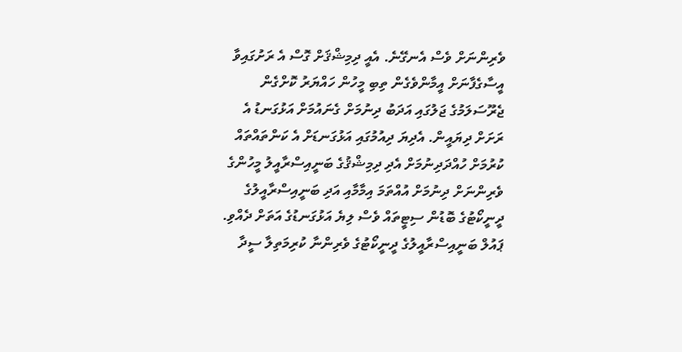ވެރިންނަށް ވެސް އެނގޭނެ. އެއީ ދިމިޝްޤަށް ގޮސް އެ ރަށުގައިވާ އީސާގެފާނަށް އީމާންވެގެން ތިބި މީހުން ހައްޔަރު ކޮށްގެން ޖެރޫސަލަމުގެ ޖަލުގައި އަދަބު ދިނުމަށް ގެނައުމަށް އަޅުގަނޑު އެ ރަށަށް ދިޔައީން. އެދިޔަ ދިއުމުގައި އަޅުގަނޑަށް އެ ކަންތައްތައް ކުރުމަށް ހުއްދަދިނުމަށް އެދި ދިމިޝްޤުގެ ބަނީއިސްރާއީލު މީހުންގެ ވެރިންނަށް ދިނުމަށް އުއްތަމަ އިމާމާއި އަދި ބަނީއިސްރާއީލުގެ ދީނީކޯޓުގެ ބޮޑުން ސިޓީތައް ވެސް ލިޔެ އަޅުގަނޑުގެ އަތަށް ދެއްވި.
ޕައުލް ބަނީއިސްރާއީލުގެ ދީނީކޯޓުގެ ވެރިންނާ ކުރިމަތިލާ ސީދާ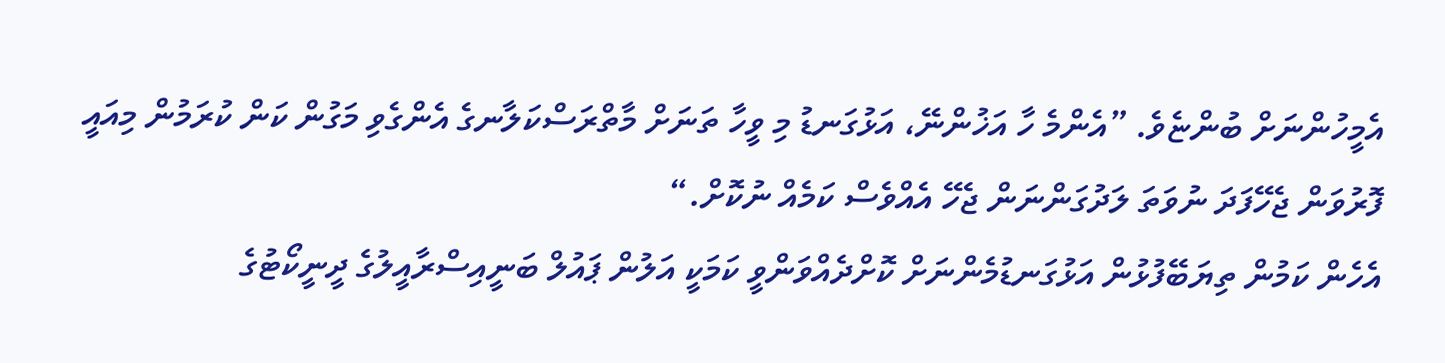އެމީހުންނަށް ބުންޏެވެ. ”އެންމެ ހާ އަޚުންނޭ، އަޅުގަނޑު މި ވީހާ ތަނަށް މާތްރަސްކަލާނގެ އެންގެވި މަގުން ކަން ކުރަމުން މިއައީ ފޮރުވަން ޖެހޭފަދަ ނުވަތަ ލަދުގަންނަން ޖެހޭ އެއްވެސް ކަމެއް ނުކޮށް.“
އެހެން ކަމުން ތިޔަބޭފުޅުން އަޅުގަނޑުމެންނަށް ކޮށްދެއްވަންވީ ކަމަކީ އަލުން ޕައުލް ބަނީއިސްރާއީލުގެ ދީނީކޯޓުގެ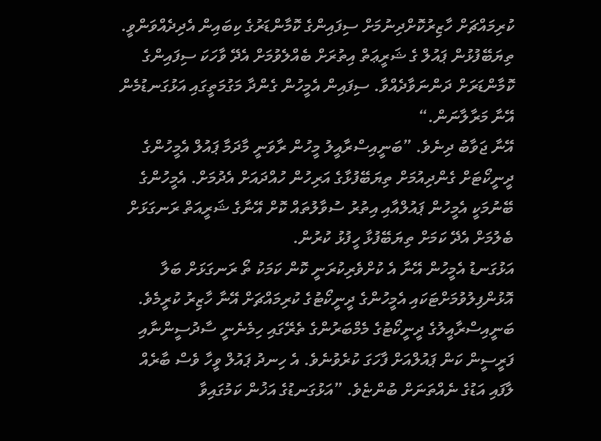ކުރިމައްޗަށް ހާޒިރުކޮށްދިނުމަށް ސިފައިންގެ ކޮމާންޑަރުގެ ކިބައިން އެދިދެއްވަންވީ. ތިޔަބޭފުޅުން ޕައުލް ގެ ޝަރީޢަތް އިތުރަށް ބެއްލެވުމަށް އެދޭ ވާހަކަ ސިފައިންގެ ކޮމާންޑަރަށް ދަންނަވާދެއްވާ. ސިފައިން އެމީހުން ގެންދާ މަގުމަތީގައި އަޅުގަނޑުމެން އޭނާ މަރާލާނަން.“
އޭނާ ޖަވާބު ދިނެވެ. ”ބަނީއިސްރާއީލު މީހުން ރާވަނީ މާދަމާ ޕައުލް އެމީހުންގެ ދީނީކޯޓަށް ގެންދިއުމަށް ތިޔަބޭފުޅާގެ އަރިހުން ހުއްދައަށް އެދުމަށް. އެމީހުންގެ ބޭނުމަކީ އެމީހުން ޕައުލްއާއި އިތުރު ސުވާލުތައް ކޮށް އޭނާގެ ޝަރީއަތް ރަނގަޅަށް ބެލުމަށް އެދޭ ކަމަށް ތިޔަބޭފުޅާ ހީފުޅު ކުރުން.
އަޅުގަނޑު އެމީހުން އޭނާ އެ ކުށްވެރިކުރަނީ ކޮން ކަމަކު ތޯ ރަނގަޅަށް ބަލާ އޮޅުންފިލުވުމަށްޓަކައި އެމީހުންގެ ދީނީކޯޓުގެ ކުރިމައްޗަށް އޭނާ ހާޒިރު ކުރީމެވެ.
ބަނީއިސްރާއީލުގެ ދީނީކޯޓުގެ މެމްބަރުންގެ ތެރޭގައި ހިމެނެނީ ސާދުސީންނާއި ފަރީސީން ކަން ޕައުލްއަށް ފާހަގަ ކުރެވުނެވެ. އެ ހިނދު ޕައުލް ވީހާ ވެސް ބާރެއް ލާފައި އަޑުގެ ނެއްތަނަށް ބުންޏެވެ. ”އަޅުގަނޑުގެ އަޚުން ކަމުގައިވާ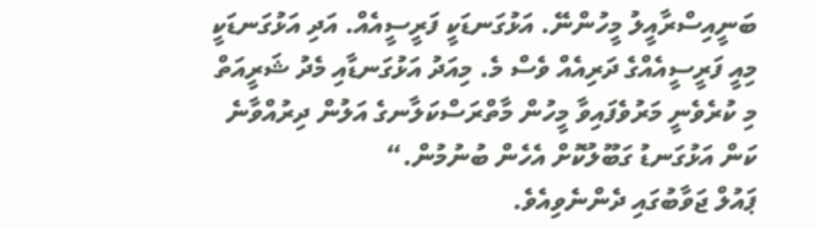ބަނީއިސްރާއީލު މީހުންނޭ. އަޅުގަނޑަކީ ފަރީސީއެއް. އަދި އަޅުގަނޑަކީ މިއީ ފަރީސީއެއްގެ ދަރިއެއް ވެސް މެ. މިއަދު އަޅުގަނޑާއި މެދު ޝަރީއަތް މި ކުރެވެނީ މަރުވެފައިވާ މީހުން މާތްރަސްކަލާނގެ އަލުން ދިރުއްވާނެ ކަން އަޅުގަނޑު ގަބޫލުކޮށް އެހެން ބުނުމުން.“
ޕައުލް ޖަވާބުގައި ދެންނެވިއެވެ.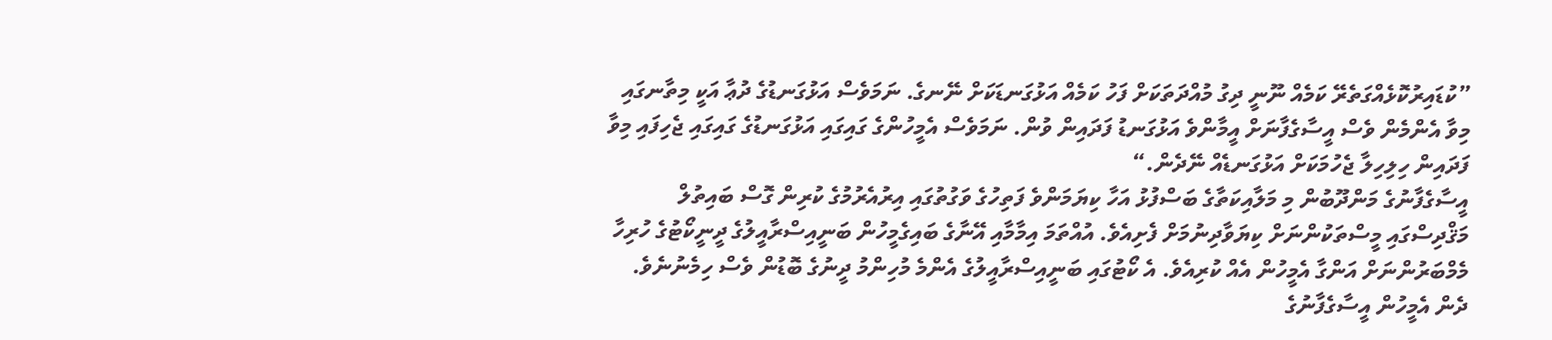”ކުޑައިރުކޮޅެއްގަތެރޭ ކަމެއް ނޫނީ ދިގު މުއްދަތަކަށް ފަހު ކަމެއް އަޅުގަނޑަކަށް ނޭނގެ. ނަމަވެސް އަޅުގަނޑުގެ ދުޢާ އަކީ މިތާނގައި މިވާ އެންމެން ވެސް އީސާގެފާނަށް އީމާންވެ އަޅުގަނޑު ފަދައިން ވުން. ނަމަވެސް އެމީހުންގެ ގައިގައި އަޅުގަނޑުގެ ގައިގައި ޖެހިފައި މިވާ ފަދައިން ހިލިހިލާ ޖެހުމަކަށް އަޅުގަނޑެއް ނޭދެން.“
އީސާގެފާނުގެ މަންދޫބުން މި މަލާއިކަތާގެ ބަސްފުޅު އަހާ ކިޔަމަންވެ ފަތިހުގެ ވަގުތުގައި އިރުއެރުމުގެ ކުރިން ގޮސް ބައިތުލް މަޤްދިސްގައި މީސްތަކުންނަށް ކިޔަވާދިނުމަށް ފެށިއެވެ. އުއްތަމަ އިމާމާއި އޭނާގެ ބައިގެމީހުން ބަނީއިސްރާއީލުގެ ދީނީކޯޓުގެ ހުރިހާ މެމްބަރުންނަށް އަންގާ އެމީހުން އެއް ކުރިއެވެ. އެ ކޯޓުގައި ބަނީއިސްރާއީލުގެ އެންމެ މުހިންމު ދީނުގެ ބޮޑުން ވެސް ހިމެނުނެވެ. ދެން އެމީހުން އީސާގެފާނުގެ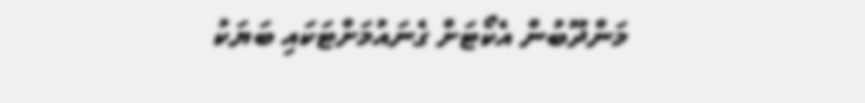މަންދޫބުން އެކޯޓަށް ގެނައުމަށްޓަކައި ބަޔަކު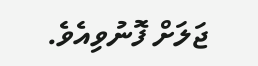ޖަލަށް ފޮނުވިއެވެ.